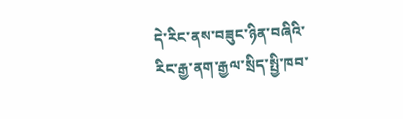དེ་རིང་ནས་བཟུང་ཉིན་བཞིའི་རིང་རྒྱ་ནག་རྒྱལ་སྲིད་སྤྱི་ཁབ་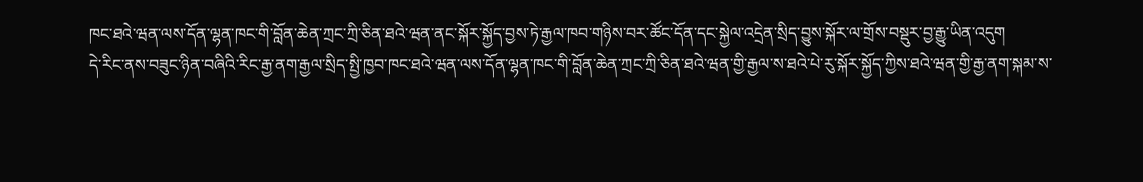ཁང་ཐའེ་ཝན་ལས་དོན་ལྷན་ཁང་གི་བློན་ཆེན་ཀྲང་ཀྲི་ཅིན་ཐའེ་ཝན་ནང་སྐོར་སྐྱོད་བྱས་ཏེ་རྒྱལ་ཁབ་གཉིས་བར་ཚོང་དོན་དང་སྐྱེལ་འདྲེན་སྲིད་བྱུས་སྐོར་ལ་གྲོས་བསྡུར་བྱ་རྒྱུ་ཡིན་འདུག
དེ་རིང་ནས་བཟུང་ཉིན་བཞིའི་རིང་རྒྱ་ནག་རྒྱལ་སྲིད་སྤྱི་ཁྱབ་ཁང་ཐའེ་ཝན་ལས་དོན་ལྷན་ཁང་གི་བློན་ཆེན་ཀྲང་ཀྲི་ཅིན་ཐའེ་ཝན་གྱི་རྒྱལ་ས་ཐའེ་པེ་རུ་སྐོར་སྐྱོད་ཀྱིས་ཐའེ་ཝན་གྱི་རྒྱ་ནག་སྐམ་ས་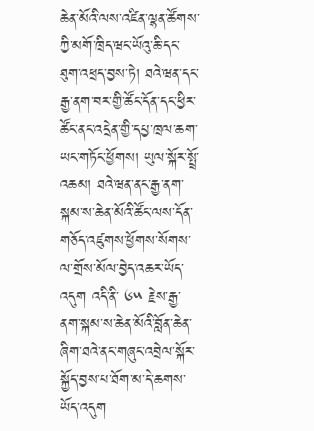ཆེན་མོའི་ལས་འཛིན་ལྷན་ཚོགས་ཀྱི་མགོ་ཁྲིད་ཝང་ཡོའུ་ཆི་དང་ཐུག་འཕྲད་བྱས་ཏེ། ཐའེ་ཝན་དང་རྒྱ་ནག་བར་གྱི་ཚོང་དོན་དང་ཕྱིར་ཚོང་ནང་འདྲེན་གྱི་དཔྱ་ཁྲལ་ཆག་ཡང་གཏོང་ཕྱོགས། ཡུལ་སྐོར་སྤྲོ་འཆམ། ཐའེ་ཝན་ནང་རྒྱ་ནག་སྐམ་ས་ཆེན་མོའི་ཚོང་ལས་དོན་གཅོད་འཛུགས་ཕྱོགས་སོགས་ལ་གྲོས་མོལ་བྱེད་འཆར་ཡོད་འདུག འདི་ནི་ ༦༥ རྗེས་རྒྱ་ནག་སྐམ་ས་ཆེན་མོའི་བློན་ཆེན་ཞིག་ཐའེ་ནང་གཞུང་འབྲེལ་སྐོར་སྐྱོད་བྱས་པ་ཐོག་མ་དེ་ཆགས་ཡོད་འདུག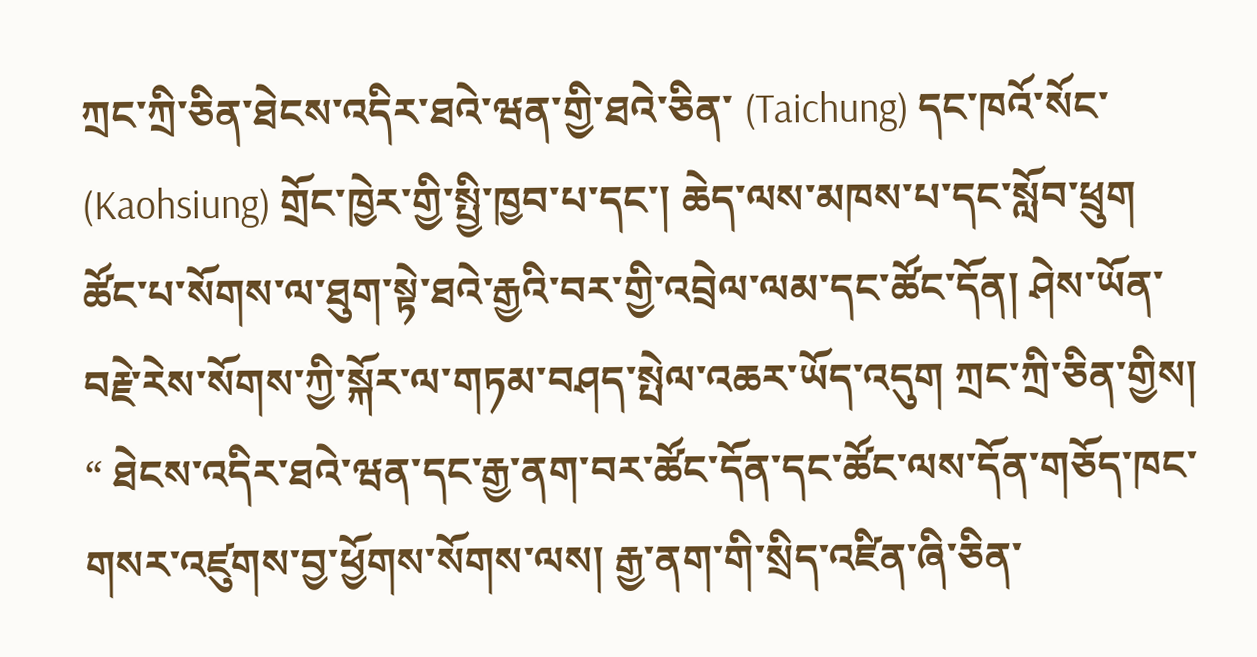ཀྲང་ཀྲི་ཅིན་ཐེངས་འདིར་ཐའེ་ཝན་གྱི་ཐའེ་ཅིན་ (Taichung) དང་ཁའོ་སོང་ (Kaohsiung) གྲོང་ཁྱེར་གྱི་སྤྱི་ཁྱབ་པ་དང་། ཆེད་ལས་མཁས་པ་དང་སློབ་ཕྲུག ཚོང་པ་སོགས་ལ་ཐུག་སྟེ་ཐའེ་རྒྱའི་བར་གྱི་འབྲེལ་ལམ་དང་ཚོང་དོན། ཤེས་ཡོན་བརྗེ་རེས་སོགས་ཀྱི་སྐོར་ལ་གཏམ་བཤད་སྤེལ་འཆར་ཡོད་འདུག ཀྲང་ཀྲི་ཅིན་གྱིས། “ ཐེངས་འདིར་ཐའེ་ཝན་དང་རྒྱ་ནག་བར་ཚོང་དོན་དང་ཚོང་ལས་དོན་གཅོད་ཁང་གསར་འཛུགས་བྱ་ཕྱོགས་སོགས་ལས། རྒྱ་ནག་གི་སྲིད་འཛིན་ཞི་ཅིན་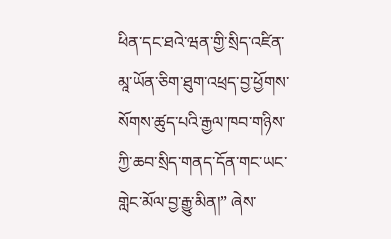ཕིན་དང་ཐའེ་ཝན་གྱི་སྲིད་འཛིན་མཱ་ཡོན་ཅིག་ཐུག་འཕྲད་བྱ་ཕྱོགས་སོགས་ཚུད་པའི་རྒྱལ་ཁབ་གཉིས་ཀྱི་ཆབ་སྲིད་གནད་དོན་གང་ཡང་གླེང་མོལ་བྱ་རྒྱུ་མིན།” ཞེས་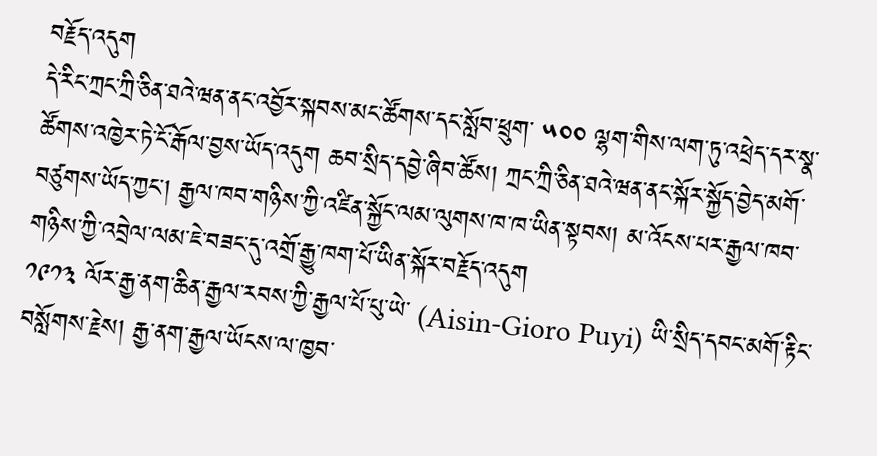བརྗོད་འདུག
དེ་རིང་ཀྲང་ཀྲི་ཅིན་ཐའེ་ཝན་ནང་འབྱོར་སྐབས་མང་ཚོགས་དང་སློབ་ཕྲུག་ ༥༠༠ ལྷག་གིས་ལག་ཏུ་འཕྲེད་དར་སྣ་ཚོགས་འཁྱེར་ཏེ་ངོ་རྒོལ་བྱས་ཡོད་འདུག ཆབ་སྲིད་དབྱེ་ཞིབ་ཚོས། ཀྲང་ཀྲི་ཅིན་ཐའེ་ཝན་ནང་སྐོར་སྐྱོད་བྱེད་མགོ་བཙུགས་ཡོད་ཀྱང་། རྒྱལ་ཁབ་གཉིས་ཀྱི་འཛིན་སྐྱོང་ལམ་ལུགས་ཁ་ཁ་ཡིན་སྟབས། མ་འོངས་པར་རྒྱལ་ཁབ་གཉིས་ཀྱི་འབྲེལ་ལམ་ཇེ་བཟང་དུ་འགྲོ་རྒྱུ་ཁག་པོ་ཡིན་སྐོར་བརྗོད་འདུག
༡༩༡༣ ལོར་རྒྱ་ནག་ཆིན་རྒྱལ་རབས་ཀྱི་རྒྱལ་པོ་པུ་ཡེ་ (Aisin-Gioro Puyi) ཡི་སྲིད་དབང་མགོ་རྟིང་བསློགས་རྗེས། རྒྱ་ནག་རྒྱལ་ཡོངས་ལ་ཁྱབ་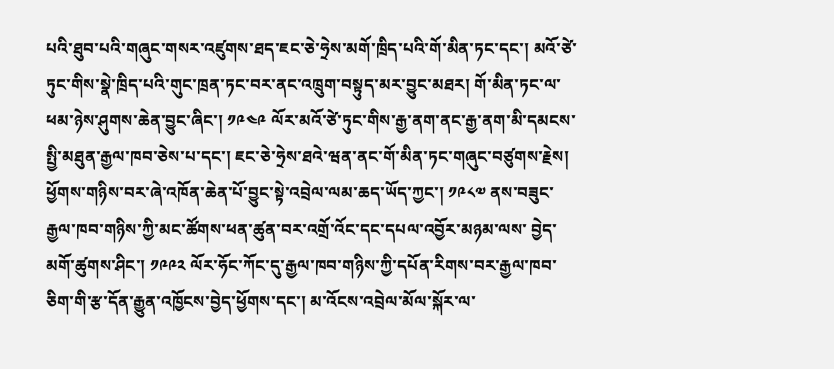པའི་ཐུབ་པའི་གཞུང་གསར་འཛུགས་ཐད་ཇང་ཅེ་ཧྲེས་མགོ་ཁྲིད་པའི་གོ་མིན་ཏང་དང་། མའོ་ཙེ་ཏུང་གིས་སྣེ་ཁྲིད་པའི་གུང་ཁྲན་ཏང་བར་ནང་འཁྲུག་བསྟུད་མར་བྱུང་མཐར། གོ་མིན་ཏང་ལ་ཕམ་ཉེས་ཤུགས་ཆེན་བྱུང་ཞིང་། ༡༩༤༩ ལོར་མའོ་ཙེ་ཏུང་གིས་རྒྱ་ནག་ནང་རྒྱ་ནག་མི་དམངས་སྤྱི་མཐུན་རྒྱལ་ཁབ་ཅེས་པ་དང་། ཇང་ཅེ་ཧྲེས་ཐའེ་ཝན་ནང་གོ་མིན་ཏང་གཞུང་བཙུགས་རྗེས། ཕྱོགས་གཉིས་བར་ཞེ་འཁོན་ཆེན་པོ་བྱུང་སྟེ་འབྲེལ་ལམ་ཆད་ཡོད་ཀྱང་། ༡༩༨༧ ནས་བཟུང་རྒྱལ་ཁབ་གཉིས་ཀྱི་མང་ཚོགས་ཕན་ཚུན་བར་འགྲོ་འོང་དང་དཔལ་འབྱོར་མཉམ་ལས་ བྱེད་མགོ་ཚུགས་ཤིང་། ༡༩༩༢ ལོར་ཧོང་ཀོང་དུ་རྒྱལ་ཁབ་གཉིས་ཀྱི་དཔོན་རིགས་བར་རྒྱལ་ཁབ་ཅིག་གི་རྩ་དོན་རྒྱུན་འཁྱོངས་བྱེད་ཕྱོགས་དང་། མ་འོངས་འབྲེལ་མོལ་སྐོར་ལ་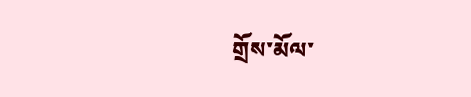གྲོས་མོལ་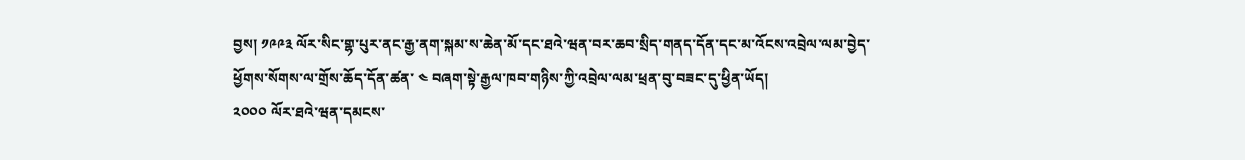བྱས། ༡༩༩༣ ལོར་སིང་གྷ་པུར་ནང་རྒྱ་ནག་སྐམ་ས་ཆེན་མོ་དང་ཐའེ་ཝན་བར་ཆབ་སྲིད་གནད་དོན་དང་མ་འོངས་འབྲེལ་ལམ་བྱེད་ཕྱོགས་སོགས་ལ་གྲོས་ཆོད་དོན་ཚན་ ༤ བཞག་སྟེ་རྒྱལ་ཁབ་གཉིས་ཀྱི་འབྲེལ་ལམ་ཕྲན་བུ་བཟང་དུ་ཕྱིན་ཡོད།
༢༠༠༠ ལོར་ཐའེ་ཝན་དམངས་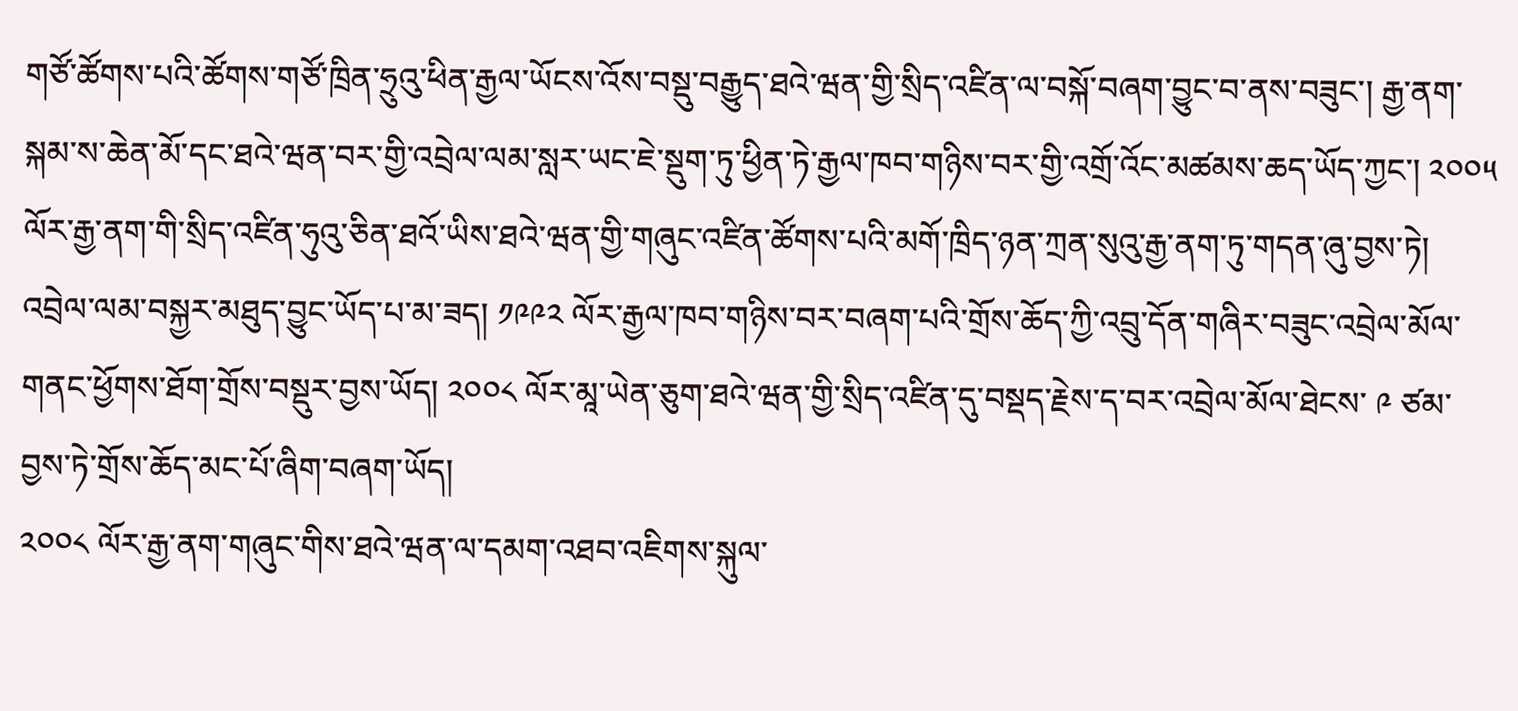གཙོ་ཚོགས་པའི་ཚོགས་གཙོ་ཁྲིན་ཧྲུའུ་ཕིན་རྒྱལ་ཡོངས་འོས་བསྡུ་བརྒྱུད་ཐའེ་ཝན་གྱི་སྲིད་འཛིན་ལ་བསྐོ་བཞག་བྱུང་བ་ནས་བཟུང་། རྒྱ་ནག་སྐམ་ས་ཆེན་མོ་དང་ཐའེ་ཝན་བར་གྱི་འབྲེལ་ལམ་སླར་ཡང་ཇེ་སྡུག་ཏུ་ཕྱིན་ཏེ་རྒྱལ་ཁབ་གཉིས་བར་གྱི་འགྲོ་འོང་མཚམས་ཆད་ཡོད་ཀྱང་། ༢༠༠༥ ལོར་རྒྱ་ནག་གི་སྲིད་འཛིན་ཧུའུ་ཅིན་ཐའོ་ཡིས་ཐའེ་ཝན་གྱི་གཞུང་འཛིན་ཚོགས་པའི་མགོ་ཁྲིད་ཉན་ཀྲན་སུའུ་རྒྱ་ནག་ཏུ་གདན་ཞུ་བྱས་ཏེ། འབྲེལ་ལམ་བསྐྱར་མཐུད་བྱུང་ཡོད་པ་མ་ཟད། ༡༩༩༢ ལོར་རྒྱལ་ཁབ་གཉིས་བར་བཞག་པའི་གྲོས་ཆོད་ཀྱི་འབྲུ་དོན་གཞིར་བཟུང་འབྲེལ་མོལ་གནང་ཕྱོགས་ཐོག་གྲོས་བསྡུར་བྱས་ཡོད། ༢༠༠༨ ལོར་མཱ་ཡེན་ཅུག་ཐའེ་ཝན་གྱི་སྲིད་འཛིན་དུ་བསྡད་རྗེས་ད་བར་འབྲེལ་མོལ་ཐེངས་ ༩ ཙམ་བྱས་ཏེ་གྲོས་ཆོད་མང་པོ་ཞིག་བཞག་ཡོད།
༢༠༠༨ ལོར་རྒྱ་ནག་གཞུང་གིས་ཐའེ་ཝན་ལ་དམག་འཐབ་འཇིགས་སྐུལ་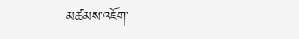མཚམས་འཇོག་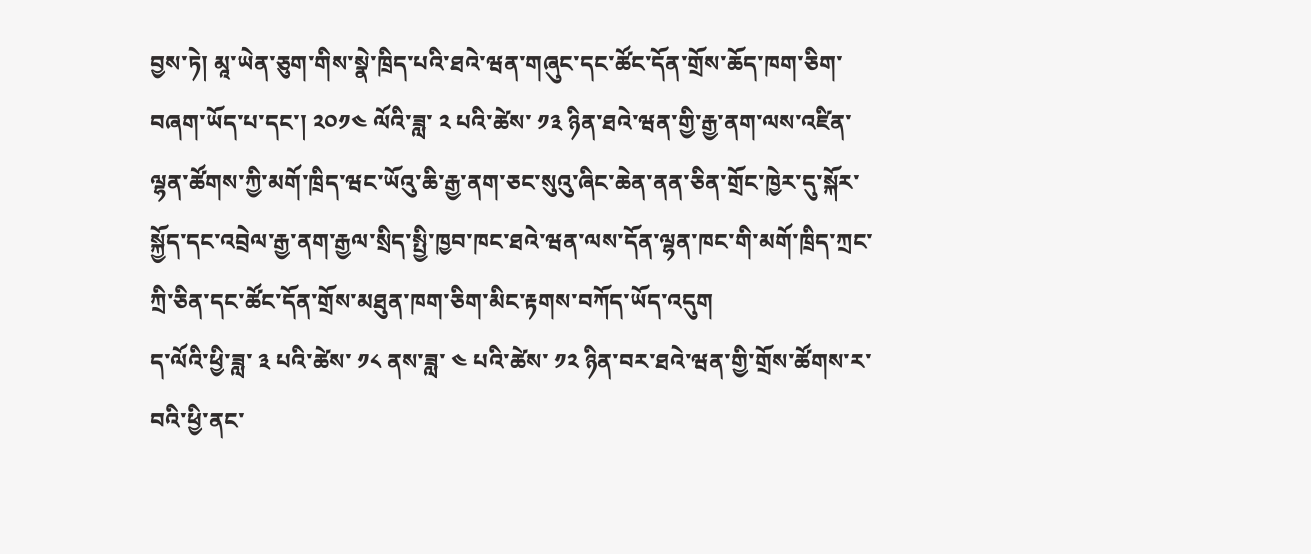བྱས་ཏེ། མཱ་ཡེན་ཅུག་གིས་སྣེ་ཁྲིད་པའི་ཐའེ་ཝན་གཞུང་དང་ཚོང་དོན་གྲོས་ཆོད་ཁག་ཅིག་བཞག་ཡོད་པ་དང་། ༢༠༡༤ ལོའི་ཟླ་ ༢ པའི་ཚེས་ ༡༣ ཉིན་ཐའེ་ཝན་གྱི་རྒྱ་ནག་ལས་འཛིན་ལྷན་ཚོགས་ཀྱི་མགོ་ཁྲིད་ཝང་ཡོའུ་ཆི་རྒྱ་ནག་ཅང་སུའུ་ཞིང་ཆེན་ནན་ཅིན་གྲོང་ཁྱེར་དུ་སྐོར་སྐྱོད་དང་འབྲེལ་རྒྱ་ནག་རྒྱལ་སྲིད་སྤྱི་ཁྱབ་ཁང་ཐའེ་ཝན་ལས་དོན་ལྷན་ཁང་གི་མགོ་ཁྲིད་ཀྲང་ཀྲི་ཅིན་དང་ཚོང་དོན་གྲོས་མཐུན་ཁག་ཅིག་མིང་རྟགས་བཀོད་ཡོད་འདུག
ད་ལོའི་ཕྱི་ཟླ་ ༣ པའི་ཚེས་ ༡༨ ནས་ཟླ་ ༤ པའི་ཚེས་ ༡༢ ཉིན་བར་ཐའེ་ཝན་གྱི་གྲོས་ཚོགས་ར་བའི་ཕྱི་ནང་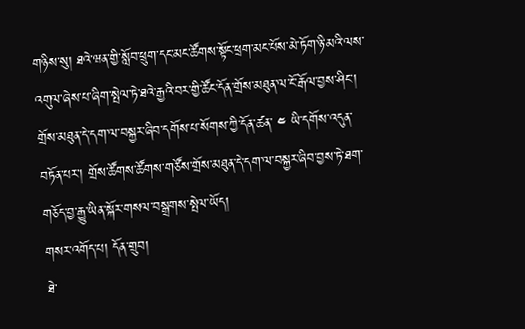གཉིས་སུ། ཐའེ་ཝན་གྱི་སློབ་ཕྲུག་དང་མང་ཚོགས་སྟོང་ཕྲག་མང་པོས་མེ་ཏོག་ཉི་མའི་ལས་འགུལ་ཞེས་པ་ཞིག་སྤེལ་ཏེ་ཐའེ་རྒྱའི་བར་གྱི་ཚོང་དོན་གྲོས་མཐུན་ལ་ངོ་རྒོལ་བྱས་ཤིང་། གྲོས་མཐུན་དེ་དག་ལ་བསྐྱར་ཞིབ་དགོས་པ་སོགས་ཀྱི་དོན་ཚན་ ༤ ཡི་དགོས་འདུན་བཏོན་པར་། གྲོས་ཚོགས་ཚོགས་གཙོས་གྲོས་མཐུན་དེ་དག་ལ་བསྐྱར་ཞིབ་བྱས་ཏེ་ཐག་གཅོད་བྱ་རྒྱུ་ཡིན་སྐོར་གསལ་བསྒྲགས་སྤེལ་ཡོད།
གསར་འགོད་པ། དོན་གྲུབ།
ཐེ་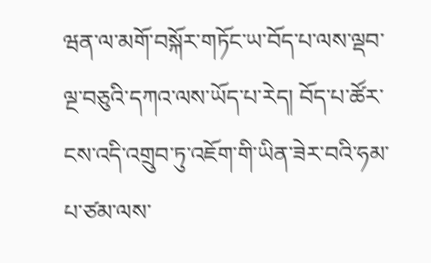ཝན་ལ་མགོ་བསྐོར་གཏོང་ཡ་བོད་པ་ལས་ལྡབ་ལྔ་བཅུའི་དཀའ་ལས་ཡོད་པ་རེད། བོད་པ་ཚོར་ངས་འདི་འགྲུབ་ཏུ་འཇོག་གི་ཡིན་ཟེར་བའི་ཧམ་པ་ཙམ་ལས་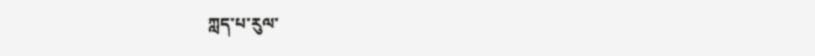ཀླད་པ་རུལ་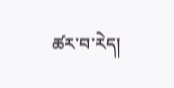ཚར་བ་རེད།